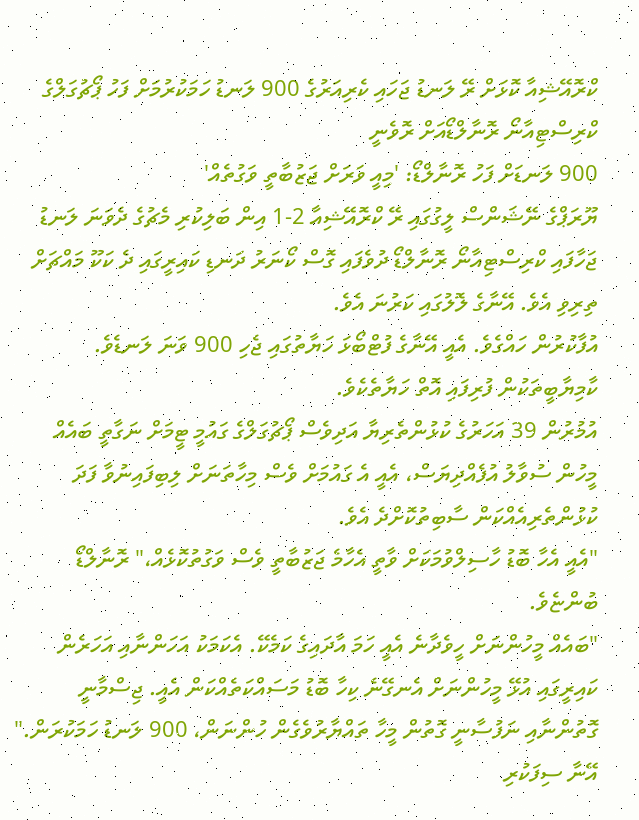ކްރޮއޭޝިއާ ކޮޅަށް ރޭ ލަނޑު ޖަހައި ކެރިއަރުގެ 900 ލަނޑު ހަމަކުރުމަށް ފަހު ޕޯޗުގަލްގެ ކްރިސްޓިއާނޯ ރޮނާލްޑޯއަށް ރޮވެނީ
900 ލަނޑަށް ފަހު ރޮނާލްޑޯ: 'މިއީ ވަރަށް ޖަޒުބާތީ ވަގުތެއް'
ޔޫރަޕްގެ ނޭޝަންސް ލީގުގައި ރޭ ކްރޮއޭޝިއާ 2-1 އިން ބަލިކުރި މެޗުގެ ދެވަނަ ލަނޑު ޖަހާފައި ކްރިސްޓިއާނޯ ރޮނާލްޑޯ ދުވެފައި ގޮސް ކޯނަރު ދަނޑި ކައިރީގައި ދެ ކަކޫ މައްޗަށް ތިރިވި އެވެ. އޭނާގެ ލޮލުގައި ކަރުނަ އެވެ.
އުފާކުރުން ހައްގެވެ. އެއީ އޭނާގެ ފުޓްބޯޅަ ހަޔާތުގައި ޖެހި 900 ވަނަ ލަނޑެވެ. ކާމިޔާބީތަކުން ފުރިފައި އޮތް ހަޔާތެކެވެ.
އުމުރުން 39 އަހަރުގެ ކުޅުންތެރިޔާ އަދިވެސް ޕޯޗުގަލްގެ ގައުމީ ޓީމަށް ނަގާތީ ބައެއް މީހުން ސުވާލު އުފެއްދިޔަސް، އެއީ އެ ގައުމަށް ވެސް މިހާތަނަށް ލިބިފައިނުވާ ފަދަ ކުޅުންތެރިއެއްކަން ސާބިތުކޮށްދެ އެވެ.
"އެއީ އެހާ ބޮޑު ހާސިލްވުމަކަށް ވާތީ އެހާމެ ޖަޒުބާތީ ވެސް ވަގުތުކޮޅެއް،" ރޮނާލްޑޯ ބުންޏެވެ.
"ބައެއް މީހުންނަށް ހީވެދާނެ އެއީ ހަމަ އާދައިގެ ކަމެކޭ. އެކަމަކު އަހަންނާއި އަހަރެން ކައިރީގައި އުޅޭ މީހުންނަށް އެނގޭނެ ކިހާ ބޮޑު މަސައްކަތެއްކަން އެއީ. ޖިސްމާނީ ގޮތުންނާއި ނަފުސާނީ ގޮތުން މީހާ ތައްޔާރުވެގެން ހުންނަން، 900 ލަނޑު ހަމަކުރަން."
އޭނާ ސިފަކުރި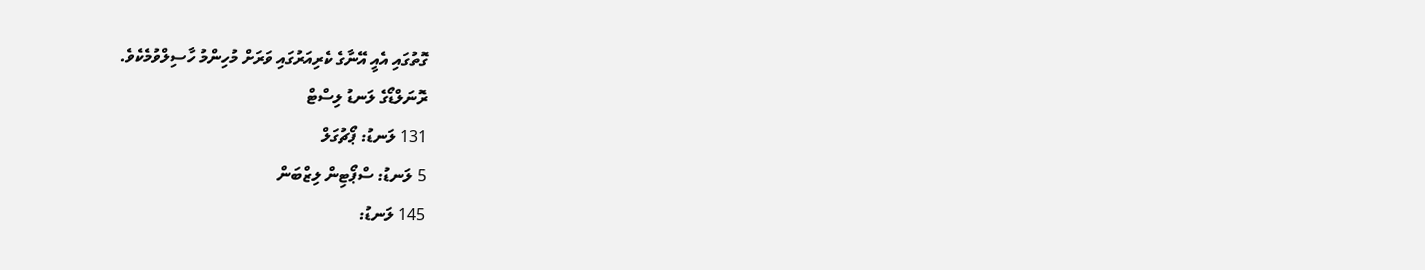ގޮތުގައި އެއީ އޭނާގެ ކެރިއަރުގައި ވަރަށް މުހިންމު ހާސިލްވުމެކެވެ.
ރޮނަލްޑޯގެ ލަނޑު ލިސްޓް
131 ލަނޑު: ޕޯޗުގަލް
5 ލަނޑު: ސްޕޯޓިން ލިޒްބަން
145 ލަނޑު: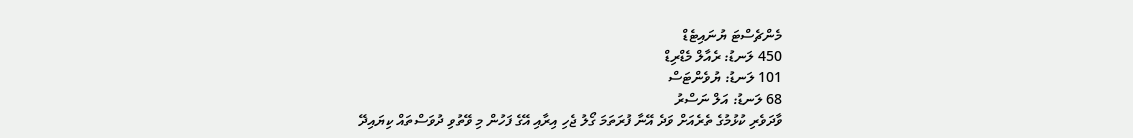މެންޗެސްޓަ ޔުނައިޓެޑް
450 ލަނޑު: ރެއާލް މެޑްރިޑް
101 ލަނޑު: ޔުވެންޓަސް
68 ލަނޑު: އަލް ނަސްރު
ވާދަވެރި ކުޅުމުގެ ތެރެއަށް ވަދެ އޭނާ ފުރަތަމަ ގޯލު ޖެހި އިރާއި އޭގެ ފަހުން މި ވޭތުވި ދުވަސްތައް ކިޔައިދޭ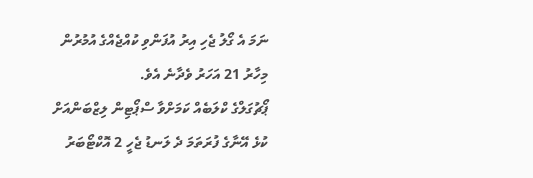ނަމަ އެ ގޯލު ޖެހި އިރު އުފަންވި ކުއްޖެއްގެ އުމުރުން މިހާރު 21 އަހަރު ވެދާނެ އެވެ.
ޕޯޗުގަލްގެ ކްލަބެއް ކަމަށްވާ ސްޕޯޓިން ލިޒްބަންއަށް ކުޅެ އޭނާގެ ފުރަތަމަ ދެ ލަނޑު ޖެހީ 2 އޮކްޓޯބަރު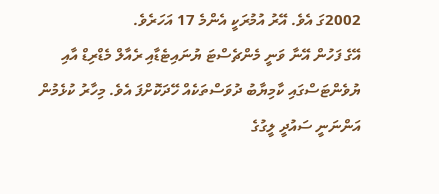2002ގަ އެވެ. އޭރު އުމުރަކީ އެންމެ 17 އަހަރެވެ.
އޭގެ ފަހުން އޭނާ ވަނީ މެންޗެސްޓަ ޔުނައިޓެޑާއި ރެއާލް މެޑްރިޑް އާއި ޔުވެންޓަސްގައި ކާމިޔާބު ދުވަސްތަކެއް ހޭދަކޮށްފަ އެވެ. މިހާރު ކުޅެމުން އަންނަނީ ސައުދީ ލީގުގެ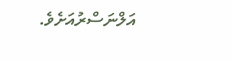އަލްނަސްރުއަށެވެ.